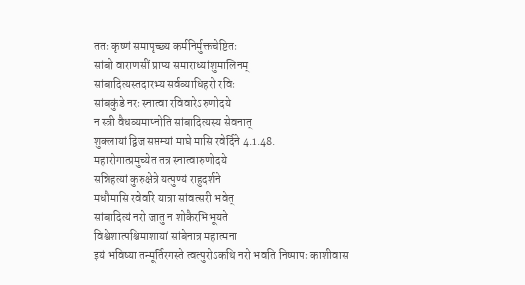ततः कृष्णं समापृच्छ्य कर्मनिर्मुक्तचेष्टितः
सांबो वाराणसीं प्राप्य समाराध्यांशुमालिनम्
सांबादित्यस्तदारभ्य सर्वव्याधिहरो रविः
सांबकुंडे नरः स्नात्वा रविवारेऽरुणोदये
न स्त्री वैधव्यमाप्नोति सांबादित्यस्य सेवनात्
शुक्लायां द्विज सप्तम्यां माघे मासि रवेर्दिने 4.1.48.
महारोगात्प्रमुच्येत तत्र स्नात्वारुणोदये
सन्निहत्यां कुरुक्षेत्रे यत्पुण्यं राहुदर्शने
मधौमासि रवेर्वारे यात्रा सांवत्सरी भवेत्
सांबादित्यं नरो जातु न शोकैरभिभूयते
विश्वेशात्पश्चिमाशायां सांबेनात्र महात्मना
इयं भविष्या तन्मूर्तिरगस्ते त्वत्पुरोऽकथि नरो भवति निष्पापः काशीवास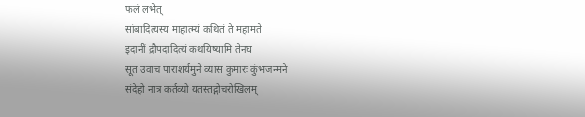फलं लभेत्
सांबादित्यस्य माहात्म्यं कथितं ते महामते
इदानीं द्रौपदादित्यं कथयिष्यामि तेनघ
सूत उवाच पाराशर्यमुने व्यास कुमारः कुंभजन्मने
संदेहो नात्र कर्तव्यो यतस्तद्गोचरोखिलम्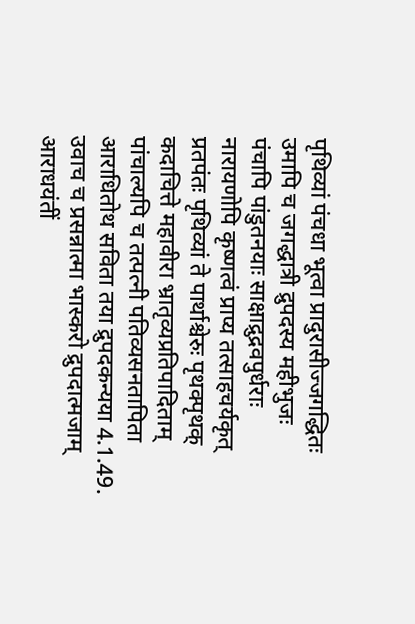पृथिव्यां पंचधा भूत्वा प्रादुरासीज्जगद्धितः
उमापि च जगद्धात्री द्रुपदस्य महीभुजः
पंचापि पांडुतनयाः साक्षाद्रुद्रवपुर्धराः
नारायणोपि कृष्णत्वं प्राप्य तत्साहचर्यकृत्
प्रतपंतः पृथिव्यां ते पार्थाश्चेरुः पृथक्पृथक्
कदाचित्ते महावीरा भ्रातृव्यप्रतिपादिताम्
पांचाल्यपि च तत्पत्नी पतिव्यसनतापिता
आराधितोथ सविता तया द्रुपदकन्यया 4.1.49.
उवाच च प्रसन्नात्मा भास्करो द्रुपदात्मजाम्
आराधयंतीं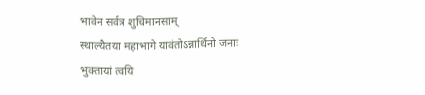भावेन सर्वत्र शुचिमानसाम्
स्थाल्यैतया महाभागे यावंतोऽन्नार्थिनो जनाः
भुक्तायां त्वयि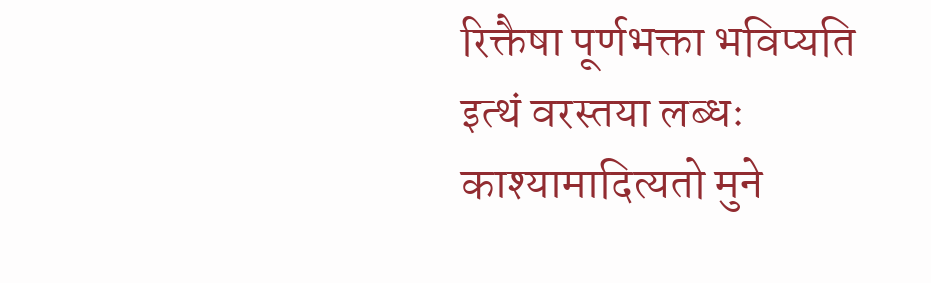रिक्तैषा पूर्णभक्ता भविप्यति
इत्थं वरस्तया लब्धः काश्यामादित्यतो मुने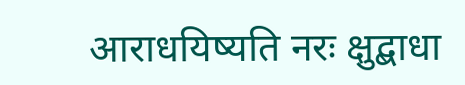आराधयिष्यति नरः क्षुद्बाधा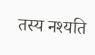तस्य नश्यति